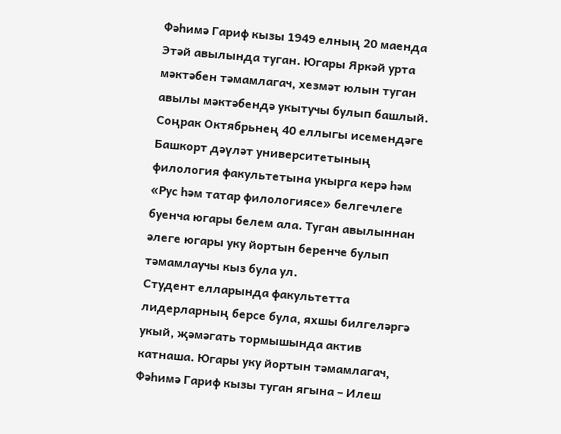Фәһимә Гариф кызы 1949 елның 20 маенда Этәй авылында туган. Югары Яркәй урта мәктәбен тәмамлагач, хезмәт юлын туган авылы мәктәбендә укытучы булып башлый. Соңрак Октябрьнең 40 еллыгы исемендәге Башкорт дәүләт университетының филология факультетына укырга керә һәм «Рус һәм татар филологиясе» белгечлеге буенча югары белем ала. Туган авылыннан әлеге югары уку йортын беренче булып тәмамлаучы кыз була ул.
Студент елларында факультетта лидерларның берсе була, яхшы билгеләргә укый, җәмәгать тормышында актив катнаша. Югары уку йортын тәмамлагач, Фәһимә Гариф кызы туган ягына – Илеш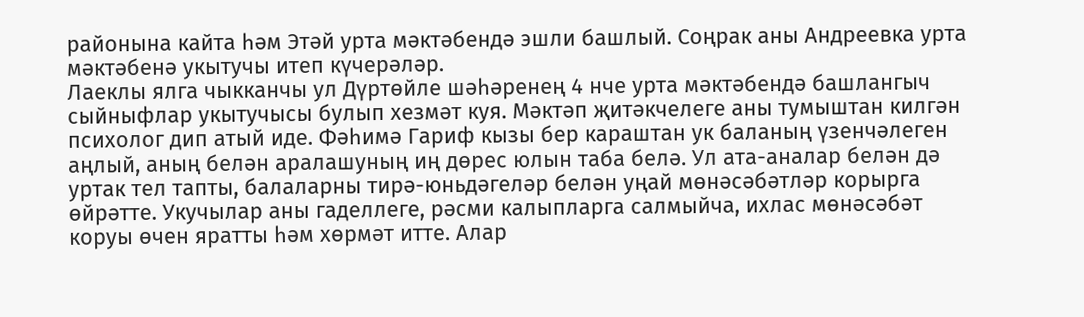районына кайта һәм Этәй урта мәктәбендә эшли башлый. Соңрак аны Андреевка урта мәктәбенә укытучы итеп күчерәләр.
Лаеклы ялга чыкканчы ул Дүртөйле шәһәренең 4 нче урта мәктәбендә башлангыч сыйныфлар укытучысы булып хезмәт куя. Мәктәп җитәкчелеге аны тумыштан килгән психолог дип атый иде. Фәһимә Гариф кызы бер караштан ук баланың үзенчәлеген аңлый, аның белән аралашуның иң дөрес юлын таба белә. Ул ата-аналар белән дә уртак тел тапты, балаларны тирә-юньдәгеләр белән уңай мөнәсәбәтләр корырга өйрәтте. Укучылар аны гаделлеге, рәсми калыпларга салмыйча, ихлас мөнәсәбәт коруы өчен яратты һәм хөрмәт итте. Алар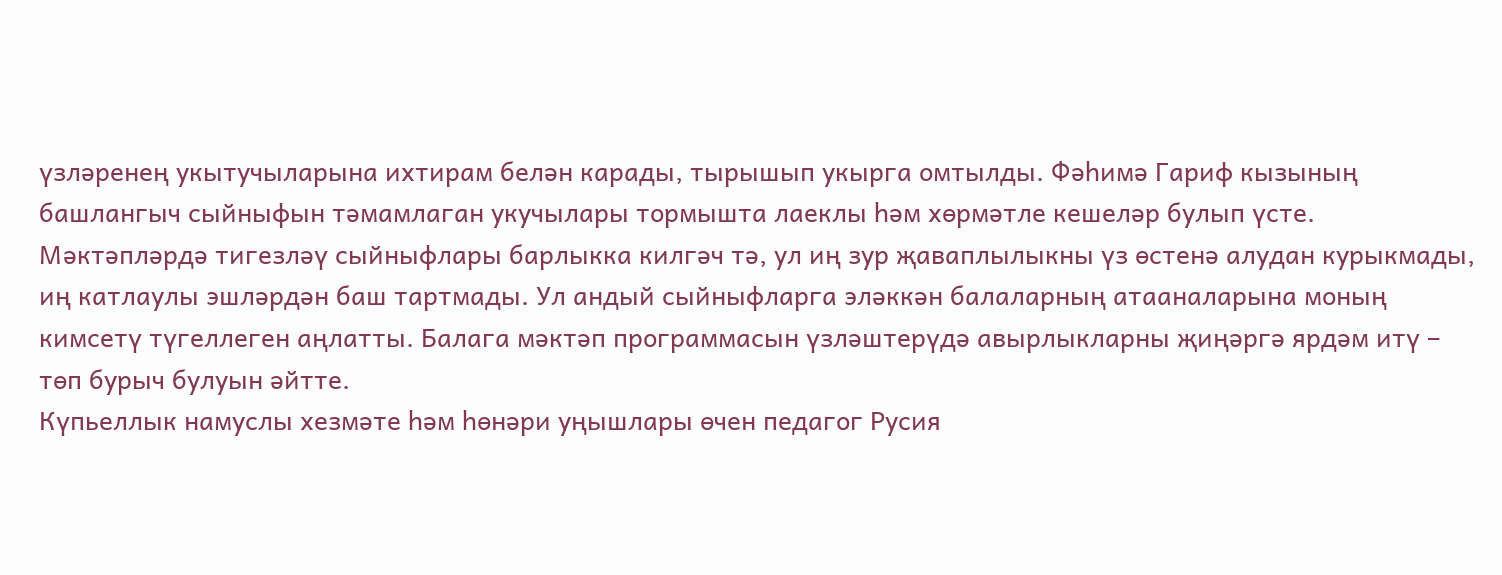үзләренең укытучыларына ихтирам белән карады, тырышып укырга омтылды. Фәһимә Гариф кызының башлангыч сыйныфын тәмамлаган укучылары тормышта лаеклы һәм хөрмәтле кешеләр булып үсте. Мәктәпләрдә тигезләү сыйныфлары барлыкка килгәч тә, ул иң зур җаваплылыкны үз өстенә алудан курыкмады, иң катлаулы эшләрдән баш тартмады. Ул андый сыйныфларга эләккән балаларның атааналарына моның кимсетү түгеллеген аңлатты. Балага мәктәп программасын үзләштерүдә авырлыкларны җиңәргә ярдәм итү – төп бурыч булуын әйтте.
Күпьеллык намуслы хезмәте һәм һөнәри уңышлары өчен педагог Русия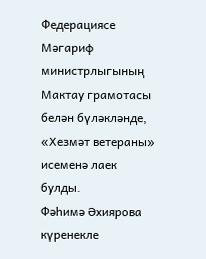Федерациясе Мәгариф министрлыгының Мактау грамотасы белән бүләкләнде, «Хезмәт ветераны» исеменә лаек булды.
Фәһимә Әхиярова күренекле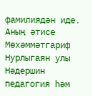фамилиядән иде. Аның әтисе Мөхәммәтгариф Нурлыгаян улы Нәдершин педагогия һәм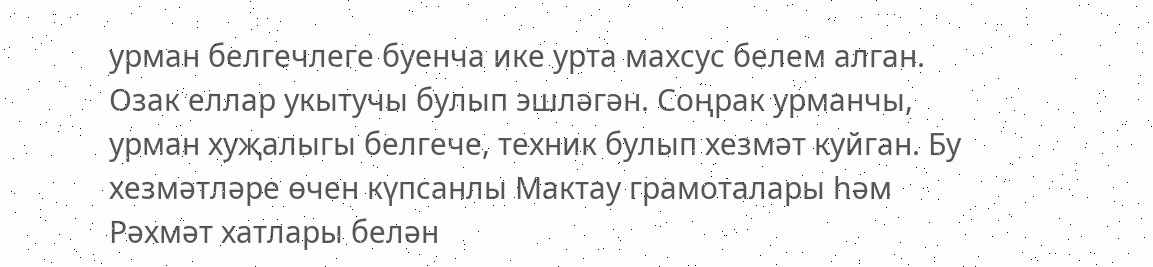урман белгечлеге буенча ике урта махсус белем алган. Озак еллар укытучы булып эшләгән. Соңрак урманчы, урман хуҗалыгы белгече, техник булып хезмәт куйган. Бу хезмәтләре өчен күпсанлы Мактау грамоталары һәм Рәхмәт хатлары белән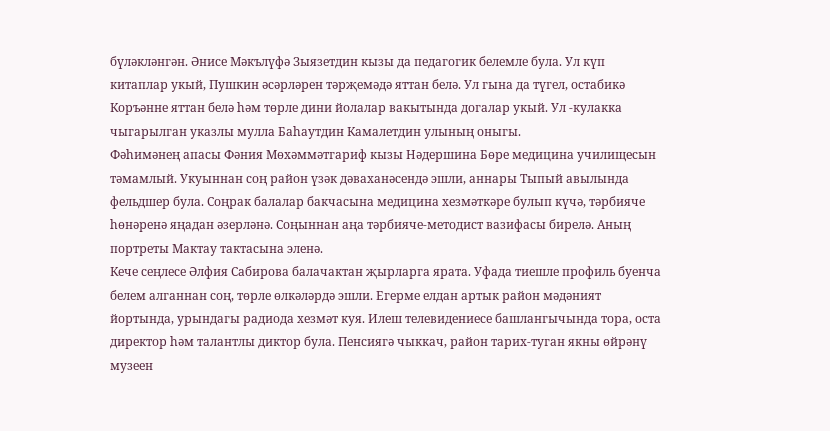бүләкләнгән. Әнисе Мәкълүфә Зыязетдин кызы да педагогик белемле була. Ул күп китаплар укый, Пушкин әсәрләрен тәрҗемәдә яттан белә. Ул гына да түгел, остабикә Коръәнне яттан белә һәм төрле дини йолалар вакытында догалар укый. Ул -кулакка чыгарылган указлы мулла Баһаутдин Камалетдин улының оныгы.
Фәһимәнең апасы Фәния Мөхәммәтгариф кызы Нәдершина Бөре медицина училищесын тәмамлый. Укуыннан соң район үзәк дәваханәсендә эшли, аннары Тыпый авылында фельдшер була. Соңрак балалар бакчасына медицина хезмәткәре булып күчә, тәрбияче һөнәренә яңадан әзерләнә. Соңыннан аңа тәрбияче-методист вазифасы бирелә. Аның портреты Мактау тактасына эленә.
Кече сеңлесе Әлфия Сабирова балачактан җырларга ярата. Уфада тиешле профиль буенча белем алганнан соң, төрле өлкәләрдә эшли. Егерме елдан артык район мәдәният йортында, урындагы радиода хезмәт куя. Илеш телевидениесе башлангычында тора, оста директор һәм талантлы диктор була. Пенсиягә чыккач, район тарих-туган якны өйрәнү музеен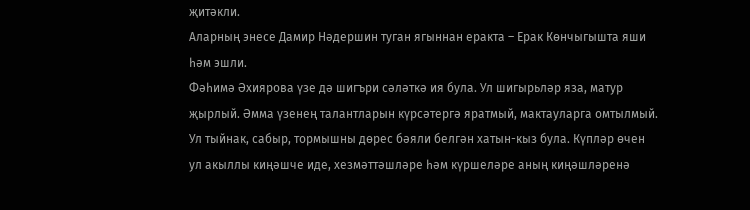җитәкли.
Аларның энесе Дамир Нәдершин туган ягыннан еракта – Ерак Көнчыгышта яши һәм эшли.
Фәһимә Әхиярова үзе дә шигъри сәләткә ия була. Ул шигырьләр яза, матур җырлый. Әмма үзенең талантларын күрсәтергә яратмый, мактауларга омтылмый. Ул тыйнак, сабыр, тормышны дөрес бәяли белгән хатын-кыз була. Күпләр өчен ул акыллы киңәшче иде, хезмәттәшләре һәм күршеләре аның киңәшләренә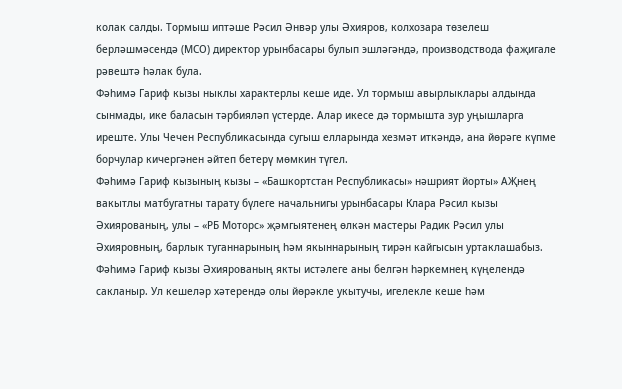колак салды. Тормыш иптәше Рәсил Әнвәр улы Әхияров, колхозара төзелеш берләшмәсендә (МСО) директор урынбасары булып эшләгәндә, производствода фаҗигале рәвештә һәлак була.
Фәһимә Гариф кызы ныклы характерлы кеше иде. Ул тормыш авырлыклары алдында сынмады, ике баласын тәрбияләп үстерде. Алар икесе дә тормышта зур уңышларга иреште. Улы Чечен Республикасында сугыш елларында хезмәт иткәндә, ана йөрәге күпме борчулар кичергәнен әйтеп бетерү мөмкин түгел.
Фәһимә Гариф кызының кызы – «Башкортстан Республикасы» нәшрият йорты» АҖнең вакытлы матбугатны тарату бүлеге начальнигы урынбасары Клара Рәсил кызы Әхиярованың, улы – «РБ Моторс» җәмгыятенең өлкән мастеры Радик Рәсил улы Әхияровның, барлык туганнарының һәм якыннарының тирән кайгысын уртаклашабыз.
Фәһимә Гариф кызы Әхиярованың якты истәлеге аны белгән һәркемнең күңелендә сакланыр. Ул кешеләр хәтерендә олы йөрәкле укытучы, игелекле кеше һәм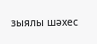зыялы шәхес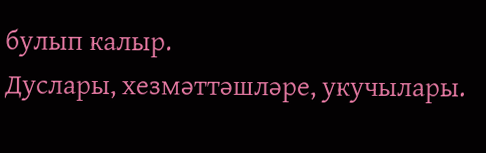булып калыр.
Дуслары, хезмәттәшләре, укучылары.